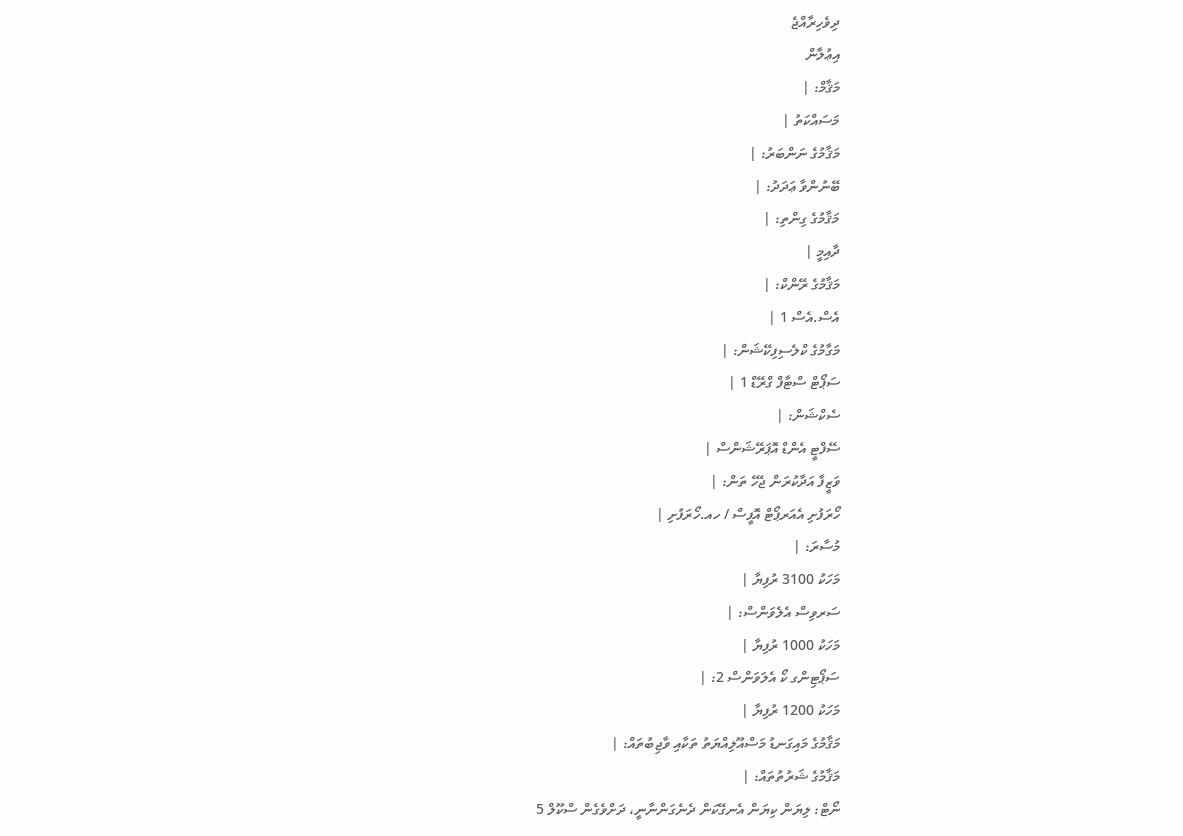ދިވެހިރާއްޖެ
އިޢުލާން
މަޤާމް: |
މަސައްކަތު |
މަޤާމުގެ ނަންބަރު: |
ބޭނުންވާ ޢަދަދު: |
މަޤާމުގެ ގިންތި: |
ދާއިމީ |
މަޤާމުގެ ރޭންކް: |
އެސް.އެސް 1 |
މަގާމުގެ ކްލެސިފިކޭޝަން: |
ސަޕޯޓް ސްޓާފް ގްރޭޑް 1 |
ސެކްޝަން: |
ސޭފްޓީ އެންޑް އޮޕަރޭޝަންސް |
ވަޒީފާ އަދާކުރަން ޖެހޭ ތަން: |
ހޯރަފުށި އެއަރޕޯޓް އޮފީސް / ހއ.ހޯރަފުށި |
މުސާރަ: |
މަހަކު 3100 ރުފިޔާ |
ސަރވިސް އެލެވަންސް: |
މަހަކު 1000 ރުފިޔާ |
ސަޕޯޓިންގ ކޯ އެލަވަންސް 2: |
މަހަކު 1200 ރުފިޔާ |
މަޤާމުގެ މައިގަނޑު މަސްއޫލިއްޔަތު ތަކާއި ވާޖިބުތައް: |
މަޤާމުގެ ޝަރުތުތައް: |
ނޯޓް: ލިޔަން ކިޔަން އެނގޭކަން ދެނެގަންނާނީ، ދަށްވެގެން ސްކޫލް 5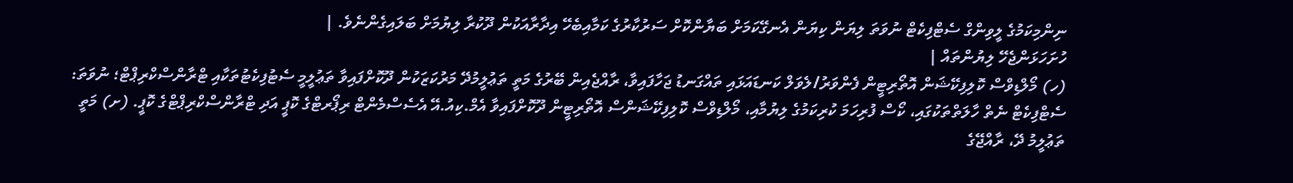ނިންމިކަމުގެ ލީވިންގް ސެޓްފިކެޓް ނުވަތަ ލިޔަން ކިޔަން އެނގޭކަމަށް ބަޔާންކޮށް ސަރުކާރުގެ ކަމާއިބެހޭ އިދާރާއަކުން ދޫކުރާ ލިޔުމަށް ބަލައިގެންނެވެ. |
ހުށަހަޅަންޖެހޭ ލިޔުންތައް |
(ހ) މޯލްޑިވްސް ކޮލިފިކޭޝަން އޮތޯރިޓީން ފެންވަރު/ލެވަލް ކަނޑައަޅައި ތައްގަނޑު ޖަހާފައިވާ، ރާއްޖެއިން ބޭރުގެ މަތީ ތަޢުލީމުދޭ މަރުކަޒަކުން ދޫކޮށްފައިވާ ތަޢުލީމީ ސެޓުފިކެޓުތަކާއި ޓްރާންސްކްރިޕްޓް؛ ނުވަތަ: ސެޓްފިކެޓް ނެތް ހާލަތްތަކުގައި، ކޯސް ފުރިހަމަ ކުރިކަމުގެ ލިޔުމާއި، މޯލްޑިވްސް ކޮލިފިކޭޝަންސް އޮތޯރިޓީން ދޫކޮށްފައިވާ އެމް.ކިއު.އޭ އެސެސްމެންޓް ރިޕޯރޓްގެ ކޮޕީ އަދި ޓްރާންސްކްރިޕްޓްގެ ކޮޕީ. (ށ) މަތީ ތަޢުލީމު ދޭ، ރާއްޖޭގެ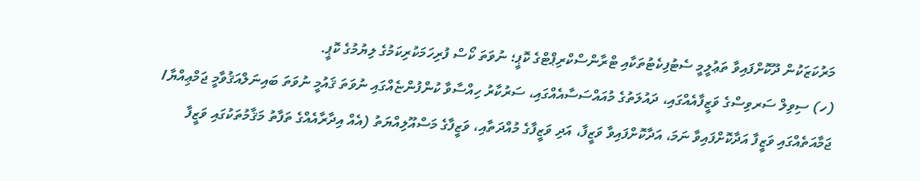މަރުކަޒަކުން ދޫކޮށްފައިވާ ތަޢުލީމީ ސެޓުފިކެޓުތަކާއި ޓްރާންސްކްރިޕްޓްގެ ކޮޕީ؛ ނުވަތަ ކޯސް ފުރިހަމަކުރިކަމުގެ ލިޔުމުގެ ކޮޕީ.
(ހ) ސިވިލް ސަރވިސްގެ ވަޒީފާއެއްގައި، ދައުލަތުގެ މުއައްސަސާއެއްގައި، ސަރުކާރު ހިއްސާވާ ކުންފުންޏެއްގައި ނުވަތަ ޤައުމީ ނުވަތަ ބައިނަލްއަޤުވާމީ ޖަމްޢިއްޔާ/ ޖަމާއަތެއްގައި ވަޒީފާ އަދާކޮށްފައިވާ ނަމަ، އަދާކޮށްފައިވާ ވަޒީފާ، އަދި ވަޒީފާގެ މުއްދަތާއި، ވަޒީފާގެ މަސްއޫލިއްޔަތު (އެއް އިދާރާއެއްގެ ތަފާތު މަޤާމުތަކުގައި ވަޒީފާ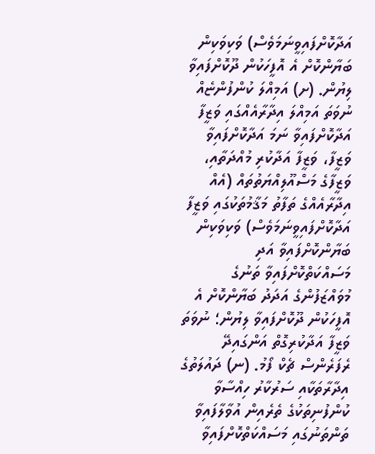އަދާކޮށްފައިވީނަމަވެސް) ވަކިވަކިން ބަޔާންކޮށް އެ އޮފީހަކުން ދޫކޮށްފައިވާ ލިޔުން. (ށ) އަމިއްލަ ކުންފުންޏެއް ނުވަތަ އަމިއްލަ އިދާރާއެއްގައި ވަޒީފާ އަދާކޮށްފައިވާ ނަމަ އަދާކޮށްފައިވާ ވަޒީފާ، ވަޒީފާ އަދާކުރި މުއްދަތާއި، ވަޒީފާގެ މަސްއޫލިއްޔަތުތައް (އެއް އިދާރާއެއްގެ ތަފާތު މަޤާމުތަކުގައި ވަޒީފާ އަދާކޮށްފައިވީނަމަވެސް) ވަކިވަކިން ބަޔާންކޮށްފައިވާ އަދި މަސައްކަތްކޮށްފައިވާ ތަނުގެ މުވައްޒަފުންގެ އަދަދު ބަޔާންކޮށް އެ އޮފީހަކުން ދޫކޮށްފައިވާ ލިޔުން؛ ނުވަތަ ވަޒީފާ އަދާކުރިގޮތް އަންގައިދޭ ރެފަރެންސް ޗެކް ފޯމު. (ނ) ދައުލަތުގެ އިދާރާތަކާއި ސަރުކާރު ހިއްސާވާ ކުންފުނިތަކުގެ ތެރެއިން އުވާލާފައިވާ ތަންތަނުގައި މަސައްކަތްކޮށްފައިވާ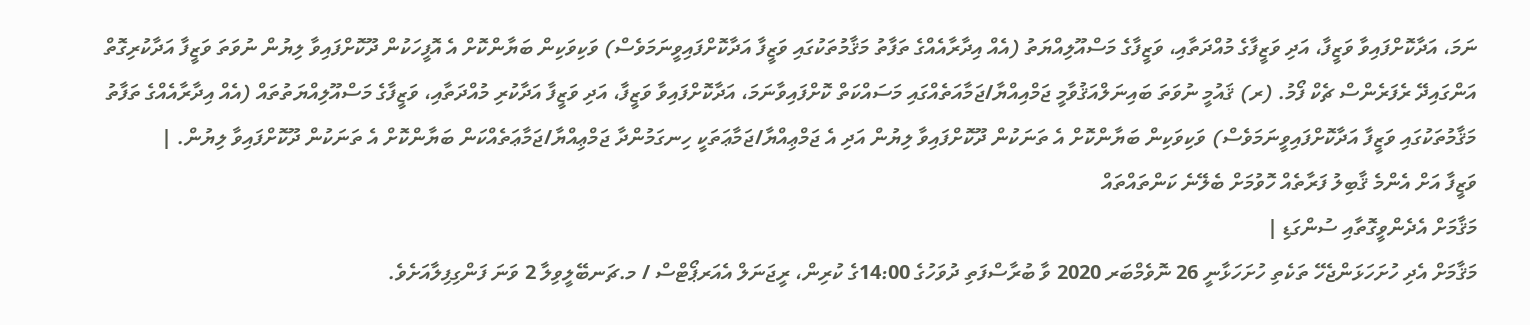ނަމަ، އަދާކޮށްފައިވާ ވަޒީފާ، އަދި ވަޒީފާގެ މުއްދަތާއި، ވަޒީފާގެ މަސްއޫލިއްޔަތު (އެއް އިދާރާއެއްގެ ތަފާތު މަޤާމުތަކުގައި ވަޒީފާ އަދާކޮށްފައިވީނަމަވެސް) ވަކިވަކިން ބަޔާންކޮށް އެ އޮފީހަކުން ދޫކޮށްފައިވާ ލިޔުން ނުވަތަ ވަޒީފާ އަދާކުރިގޮތް އަންގައިދޭ ރެފަރެންސް ޗެކް ފޯމު. (ރ) ޤައުމީ ނުވަތަ ބައިނަލްއަޤުވާމީ ޖަމްއިއްޔާ/ޖަމާއަތެއްގައި މަސައްކަތް ކޮށްފައިވާނަމަ، އަދާކޮށްފައިވާ ވަޒީފާ، އަދި ވަޒީފާ އަދާކުރި މުއްދަތާއި، ވަޒީފާގެ މަސްއޫލިއްޔަތުތައް (އެއް އިދާރާއެއްގެ ތަފާތު މަޤާމުތަކުގައި ވަޒީފާ އަދާކޮށްފައިވީނަމަވެސް) ވަކިވަކިން ބަޔާންކޮށް އެ ތަނަކުން ދޫކޮށްފައިވާ ލިޔުން އަދި އެ ޖަމްޢިއްޔާ/ޖަމާޢަތަކީ ހިނގަމުންދާ ޖަމްޢިއްޔާ/ޖަމާޢަތެއްކަން ބަޔާންކޮށް އެ ތަނަކުން ދޫކޮށްފައިވާ ލިޔުން. |
ވަޒީފާ އަށް އެންމެ ޤާބިލު ފަރާތެއް ހޮވުމަށް ބެލޭނެ ކަންތައްތައް
މަޤާމަށް އެދެންވީގޮތާއި ސުންގަޑި |
މަޤާމަށް އެދި ހުށަހަޅަންޖެހޭ ތަކެތި ހުށަހަޅާނީ 26 ނޮވެމްބަރ 2020 ވާ ބުރާސްފަތި ދުވަހުގެ 14:00ގެ ކުރިން، ރީޖަނަލް އެއަރޕޯޓްސް / މ.ޗަނބޭލީވިލާ 2 ވަނަ ފަންގިފިލާއަށެވެ.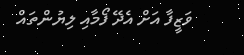ވަޒީފާ އަށް އެދޭ ފޯމާއި ލިޔުންތައް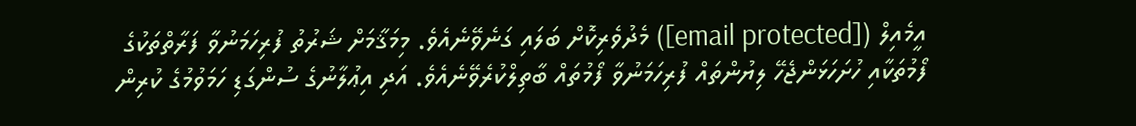އީމެއިލް ([email protected]) މެދުވެރިކޮށް ބަލައި ގަނެވޭނެއެވެ. މިމަޤާމަށް ޝަރުތު ފުރިހަމަނުވާ ފަރާތްތަކުގެ ފޯމުތަކާއި ހުށަހަޅަންޖެހޭ ލިޔުންތައް ފުރިހަމަނުވާ ފޯމުތައް ބާތިލްކުރެވޭނެއެވެ. އަދި އިޢުލާނުގެ ސުންގަޑި ހަމަވުމުގެ ކުރިން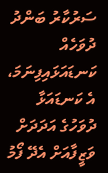ސަރުކާރު ބަންދު ދުވަހެއް ކަނޑައަޅައިފިނަމަ، އެ ކަނޑައަޅާ ދުވަހުގެ އަދަދަށް ވަޒީފާއަށް އެދޭ ފޯމު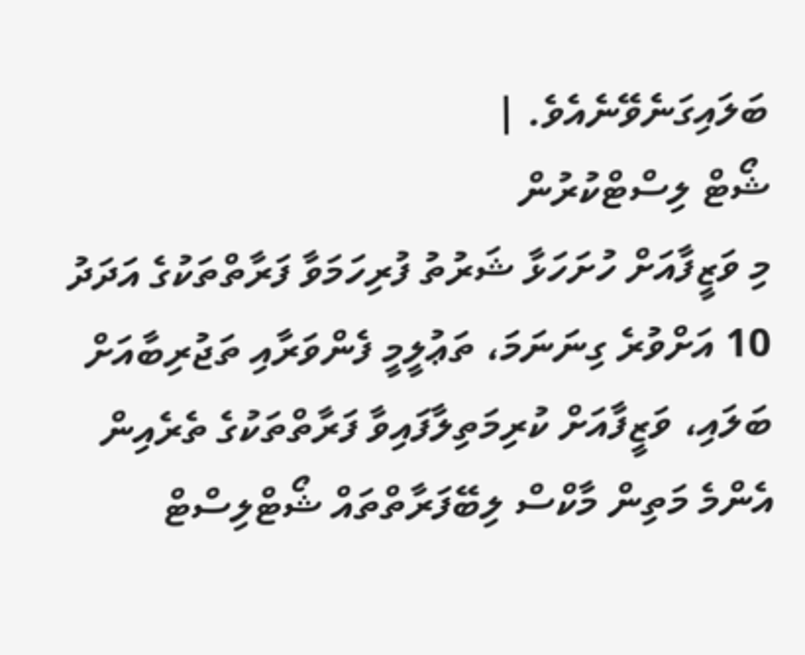ބަލައިގަނެވޭނެއެވެ. |
ޝޯޓް ލިސްޓްކުރުން
މި ވަޒީފާއަށް ހުށަހަޅާ ޝަރުތު ފުރިހަމަވާ ފަރާތްތަކުގެ އަދަދު 10 އަށްވުރެ ގިނަނަމަ، ތަޢުލީމީ ފެންވަރާއި ތަޖުރިބާއަށް ބަލައި، ވަޒީފާއަށް ކުރިމަތިލާފައިވާ ފަރާތްތަކުގެ ތެރެއިން އެންމެ މަތިން މާކްސް ލިބޭފަރާތްތައް ޝޯޓްލިސްޓް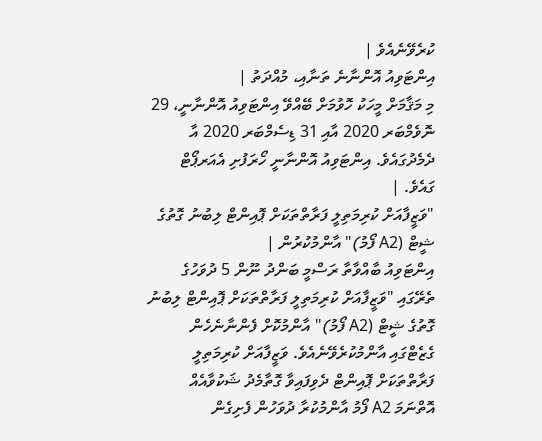ކުރެވޭނެއެވެ |
އިންޓަވިއު އޮންނާނެ ތަނާއި، މުއްދަތު |
މި މަޤާމަށް މީހަކު ހޮވުމަށް ބޭއްވޭ އިންޓަވިއު އޮންނާނީ، 29 ނޮވެމްބަރ 2020 އާއި 31 ޑިސެމްބަރ 2020 އާ ދެމެދުގައެވެ. އިންޓަވިއު އޮންނާނީ ހޯރަފުށި އެއަރޕޯޓް ގައެވެ. |
"ވަޒީފާއަށް ކުރިމަތިލީ ފަރާތްތަކަށް ޕޮއިންޓް ލިބުނު ގޮތުގެ ޝީޓް (A2 ފޯމު)" އާންމުކުރުން |
އިންޓަވިއު ބާއްވާތާ ރަސްމީ ބަންދު ނޫން 5 ދުވަހުގެ ތެރޭގައި "ވަޒީފާއަށް ކުރިމަތިލީ ފަރާތްތަކަށް ޕޮއިންޓް ލިބުނު ގޮތުގެ ޝީޓް (A2 ފޯމު)" އާންމުކޮށް ފެންނާނެހެން ގެޒެޓްގައި އާންމުކުރެވޭނެއެވެ. ވަޒީފާއަށް ކުރިމަތިލީ ފަރާތްތަކަށް ޕޮއިންޓް ދެވިފައިވާ ގޮތާމެދު ޝަކުވާއެއް އޮތްނަމަ A2 ފޯމު އާންމުކުރާ ދުވަހުން ފެށިގެން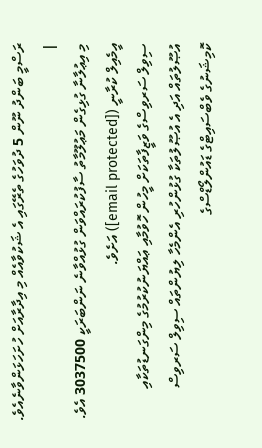ރަސްމީ ބަންދު ނޫން 5 ދުވަހުގެ ތެރޭގައި އެ ޝަކުވާއެއް މި އިދާރާއަށް ހުށަހަޅަންވާނެއެވެ. |
މި އިޢުލާނާ ގުޅިގެން މަޢުލޫމާތު ސާފުކުރައްވަން ގުޅުއްވާނެ ނަންބަރަކީ 3037500 އެވެ. އީމެއިލް ކުރާނީ ([email protected]) އަށެވެ.
ސިވިލް ސަރވިސްގެ ވަޒީފާތަކަށް މީހުން ހޮވުމާއި ޢައްޔަނުކުރުމުގެ މިންގަނޑުތަކާއި އުޞޫލުތައް އަދި އެ އުޞޫލުތަކާ ގުޅުންހުރި އެންމެހާ ލިޔުންތައް ސިވިލް ސަރވިސް ކޮމިޝަނުގެ ވެބްސައިޓްގެ ޑައުންލޯޑްސްގެ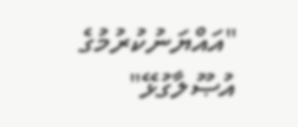"އައްޔަނުކުރުމުގެ އުޞޫލާގުޅޭ"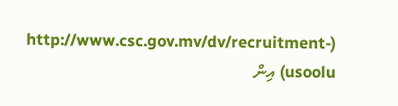(http://www.csc.gov.mv/dv/recruitment-usoolu) އިން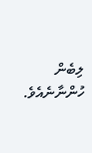ލިބެން ހުންނާނެއެވެ.